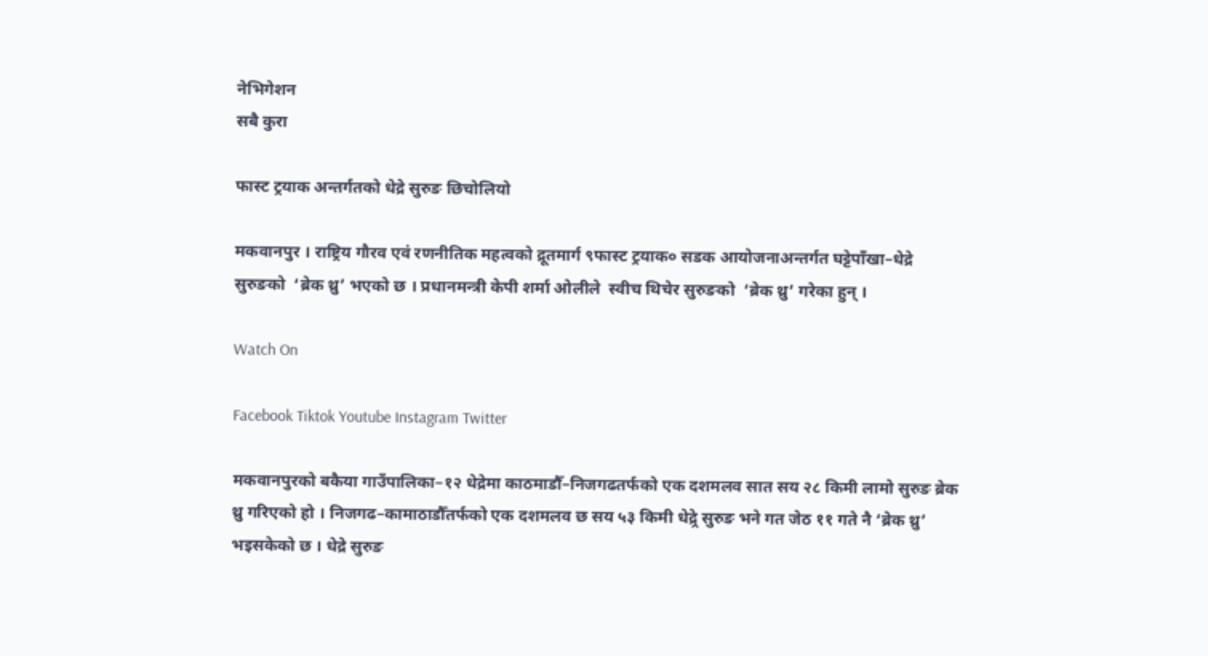नेभिगेशन
सबै कुरा

फास्ट ट्रयाक अन्तर्गतको धेद्रे सुरुङ छिचोलियो

मकवानपुर । राष्ट्रिय गौरव एवं रणनीतिक महत्वको द्रूतमार्ग ९फास्ट ट्रयाक० सडक आयोजनाअन्तर्गत घट्टेपाँखा–धेद्रे सुरुङको  ‘ब्रेक थ्रु’ भएको छ । प्रधानमन्त्री केपी शर्मा ओलीले  स्वीच थिचेर सुरुङको  ‘ब्रेक थ्रु’ गरेका हुन् ।

Watch On

Facebook Tiktok Youtube Instagram Twitter

मकवानपुरको बकैया गाउँपालिका–१२ धेद्रेमा काठमाडौँ–निजगढतर्फको एक दशमलव सात सय २८ किमी लामो सुरुङ ब्रेक थ्रु गरिएको हो । निजगढ–कामाठाडौँतर्फको एक दशमलव छ सय ५३ किमी धेद्र्रे सुरुङ भने गत जेठ ११ गते नै ‘ब्रेक थ्रु’ भइसकेको छ । धेद्रे सुरुङ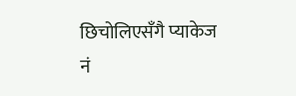छिचोलिएसँगै प्याकेज नं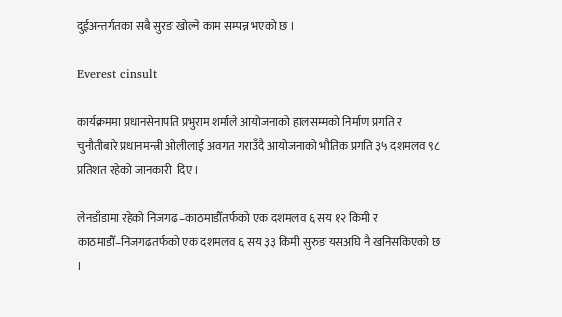दुईअन्तर्गतका सबै सुरङ खोल्ने काम सम्पन्न भएको छ ।

Everest cinsult

कार्यक्रममा प्रधानसेनापति प्रभुराम शर्माले आयोजनाको हालसम्मको निर्माण प्रगति र चुनौतीबारे प्रधानमन्त्री ओलीलाई अवगत गराउँदै आयोजनाको भौतिक प्रगति ३५ दशमलव ९८ प्रतिशत रहेको जानकारी  दिए ।

लेनडाँडामा रहेको निजगढ–काठमाडौँतर्फको एक दशमलव ६ सय १२ किमी र काठमाडौँ–निजगढतर्फको एक दशमलव ६ सय ३३ किमी सुरुङ यसअघि नै खनिसकिएको छ ।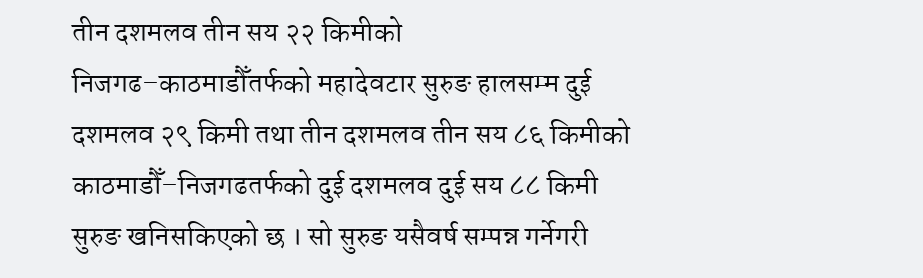तीन दशमलव तीन सय २२ किमीको निजगढ–काठमाडौँतर्फको महादेवटार सुरुङ हालसम्म दुई दशमलव २९ किमी तथा तीन दशमलव तीन सय ८६ किमीको काठमाडौँ–निजगढतर्फको दुई दशमलव दुई सय ८८ किमी सुरुङ खनिसकिएको छ । सो सुरुङ यसैवर्ष सम्पन्न गर्नेगरी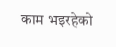काम भइरहेको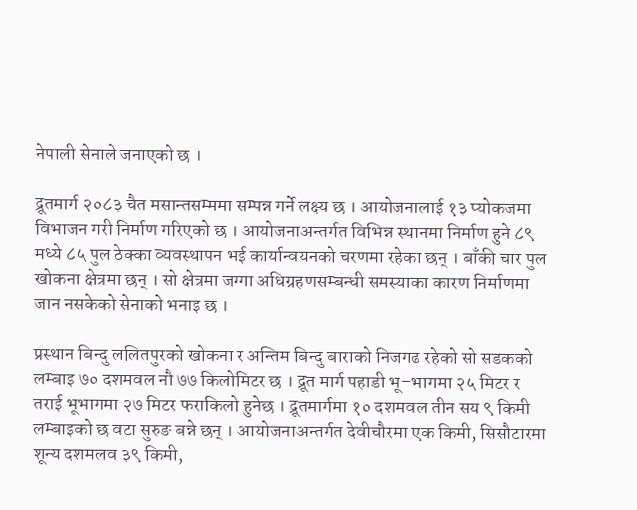नेपाली सेनाले जनाएको छ ।

द्रूतमार्ग २०८३ चैत मसान्तसम्ममा सम्पन्न गर्ने लक्ष्य छ । आयोजनालाई १३ प्योकजमा विभाजन गरी निर्माण गरिएको छ । आयोजनाअन्तर्गत विभिन्न स्थानमा निर्माण हुने ८९ मध्ये ८५ पुल ठेक्का व्यवस्थापन भई कार्यान्वयनको चरणमा रहेका छन् । बाँकी चार पुल खोकना क्षेत्रमा छन् । सो क्षेत्रमा जग्गा अधिग्रहणसम्बन्धी समस्याका कारण निर्माणमा जान नसकेको सेनाको भनाइ छ ।

प्रस्थान बिन्दु ललितपुरको खोकना र अन्तिम बिन्दु बाराको निजगढ रहेको सो सडकको लम्बाइ ७० दशमवल नौ ७७ किलोमिटर छ । द्रूत मार्ग पहाडी भू–भागमा २५ मिटर र तराई भूभागमा २७ मिटर फराकिलो हुनेछ । द्रूतमार्गमा १० दशमवल तीन सय ९ किमी लम्बाइको छ वटा सुरुङ बन्ने छन् । आयोजनाअन्तर्गत देवीचौरमा एक किमी, सिसौटारमा शून्य दशमलव ३९ किमी,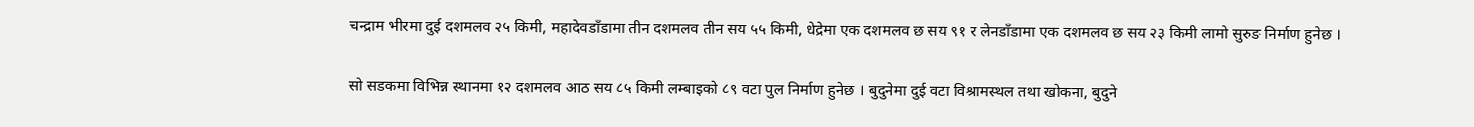चन्द्राम भीरमा दुई दशमलव २५ किमी, महादेवडाँडामा तीन दशमलव तीन सय ५५ किमी, धेद्रेमा एक दशमलव छ सय ९१ र लेनडाँडामा एक दशमलव छ सय २३ किमी लामो सुरुङ निर्माण हुनेछ ।

सो सडकमा विभिन्न स्थानमा १२ दशमलव आठ सय ८५ किमी लम्बाइको ८९ वटा पुल निर्माण हुनेछ । बुदुनेमा दुई वटा विश्रामस्थल तथा खोकना, बुदुने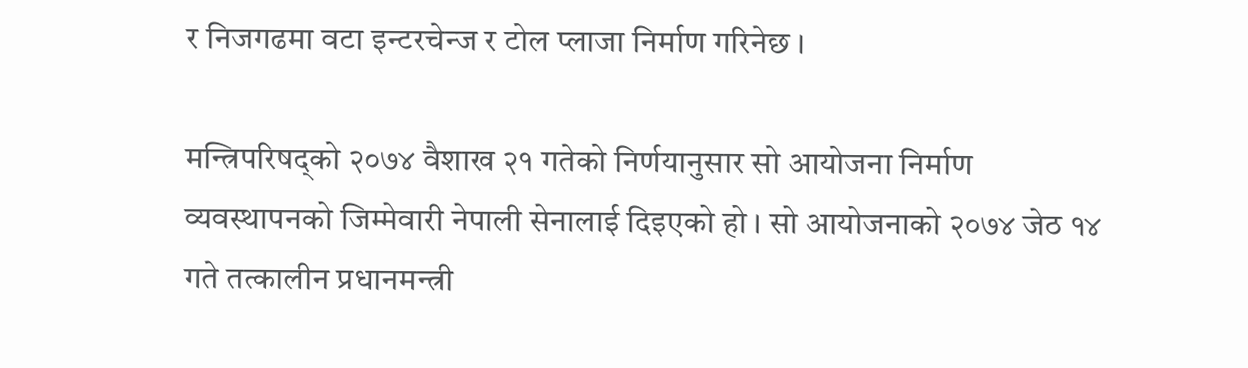र निजगढमा वटा इन्टरचेन्ज र टोल प्लाजा निर्माण गरिनेछ ।

मन्त्रिपरिषद्को २०७४ वैशाख २१ गतेको निर्णयानुसार सो आयोजना निर्माण व्यवस्थापनको जिम्मेवारी नेपाली सेनालाई दिइएको हो । सो आयोजनाको २०७४ जेठ १४ गते तत्कालीन प्रधानमन्त्री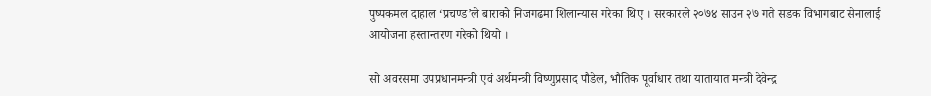पुष्पकमल दाहाल ‘प्रचण्ड’ले बाराको निजगढमा शिलान्यास गरेका थिए । सरकारले २०७४ साउन २७ गते सडक विभागबाट सेनालाई आयोजना हस्तान्तरण गरेको थियो ।

सो अवरसमा उपप्रधानमन्त्री एवं अर्थमन्त्री विष्णुप्रसाद पौडेल, भौतिक पूर्वाधार तथा यातायात मन्त्री देवेन्द्र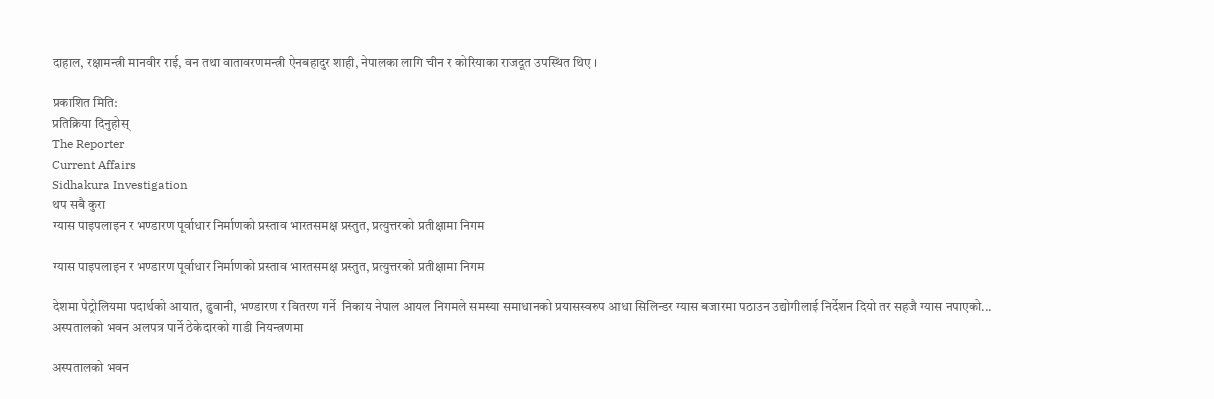दाहाल, रक्षामन्त्री मानवीर राई, वन तथा वातावरणमन्त्री ऐनबहादुर शाही, नेपालका लागि चीन र कोरियाका राजदूत उपस्थित थिए ।

प्रकाशित मिति:
प्रतिक्रिया दिनुहोस्
The Reporter
Current Affairs
Sidhakura Investigation
थप सबै कुरा
ग्यास पाइपलाइन र भण्डारण पूर्वाधार निर्माणको प्रस्ताव भारतसमक्ष प्रस्तुत, प्रत्युत्तरको प्रतीक्षामा निगम

ग्यास पाइपलाइन र भण्डारण पूर्वाधार निर्माणको प्रस्ताव भारतसमक्ष प्रस्तुत, प्रत्युत्तरको प्रतीक्षामा निगम

देशमा पेट्रोलियमा पदार्थको आयात, ढुवानी, भण्डारण र वितरण गर्ने  निकाय नेपाल आयल निगमले समस्या समाधानको प्रयासस्वरुप आधा सिलिन्डर ग्यास बजारमा पठाउन उद्योगीलाई निर्देशन दियो तर सहजै ग्यास नपाएको...
अस्पतालको भवन अलपत्र पार्ने ठेकेदारको गाडी नियन्त्रणमा

अस्पतालको भवन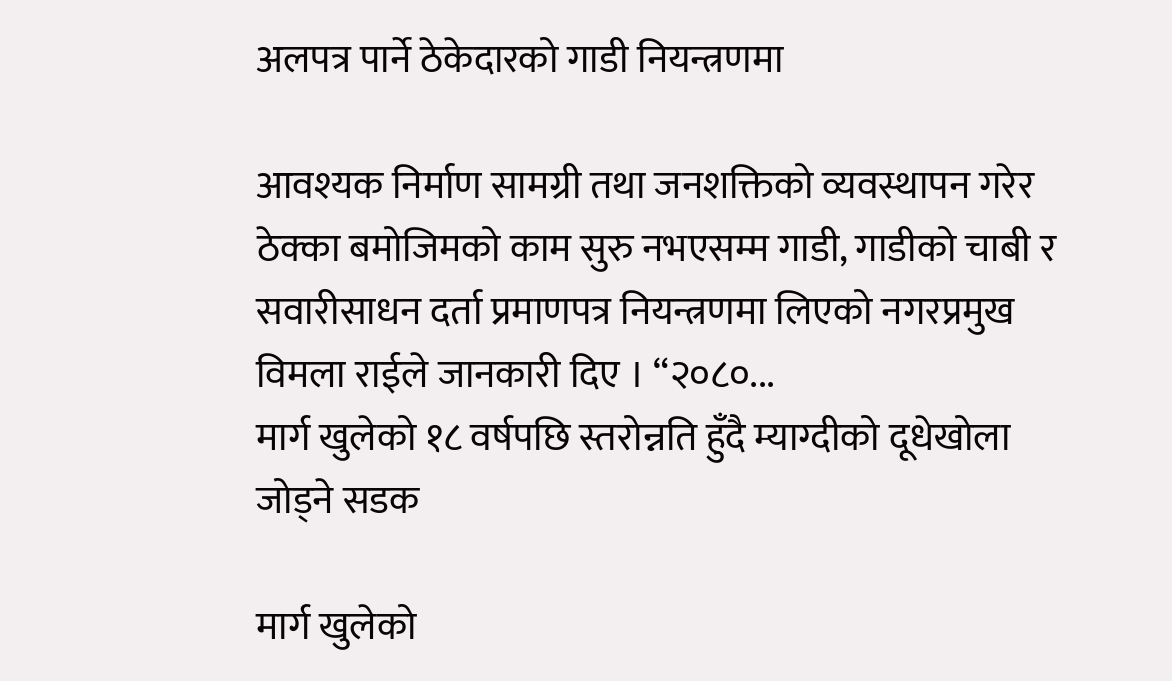अलपत्र पार्ने ठेकेदारको गाडी नियन्त्रणमा

आवश्यक निर्माण सामग्री तथा जनशक्तिको व्यवस्थापन गरेर ठेक्का बमोजिमको काम सुरु नभएसम्म गाडी, गाडीको चाबी र सवारीसाधन दर्ता प्रमाणपत्र नियन्त्रणमा लिएको नगरप्रमुख विमला राईले जानकारी दिए । “२०८०...
मार्ग खुलेको १८ वर्षपछि स्तरोन्नति हुँदै म्याग्दीको दूधेखोला जोड्ने सडक

मार्ग खुलेको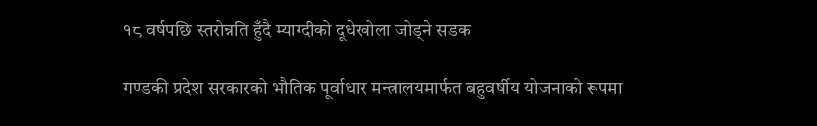१८ वर्षपछि स्तरोन्नति हुँदै म्याग्दीको दूधेखोला जोड्ने सडक

गण्डकी प्रदेश सरकारको भौतिक पूर्वाधार मन्त्रालयमार्फत बहुवर्षीय योजनाको रूपमा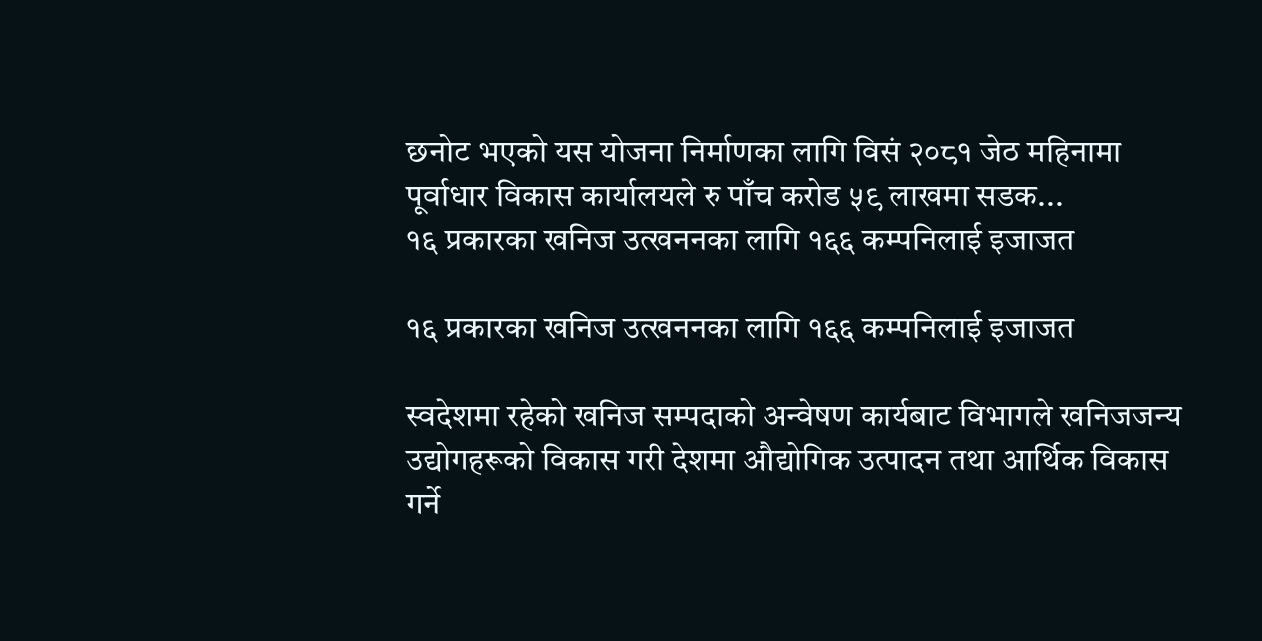छनोट भएको यस योजना निर्माणका लागि विसं २०८१ जेठ महिनामा पूर्वाधार विकास कार्यालयले रु पाँच करोड ५९ लाखमा सडक...
१६ प्रकारका खनिज उत्खननका लागि १६६ कम्पनिलाई इजाजत

१६ प्रकारका खनिज उत्खननका लागि १६६ कम्पनिलाई इजाजत

स्वदेशमा रहेको खनिज सम्पदाको अन्वेषण कार्यबाट विभागले खनिजजन्य उद्योगहरूको विकास गरी देशमा औद्योगिक उत्पादन तथा आर्थिक विकास गर्ने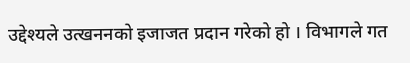उद्देश्यले उत्खननको इजाजत प्रदान गरेको हो । विभागले गत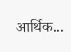आर्थिक...